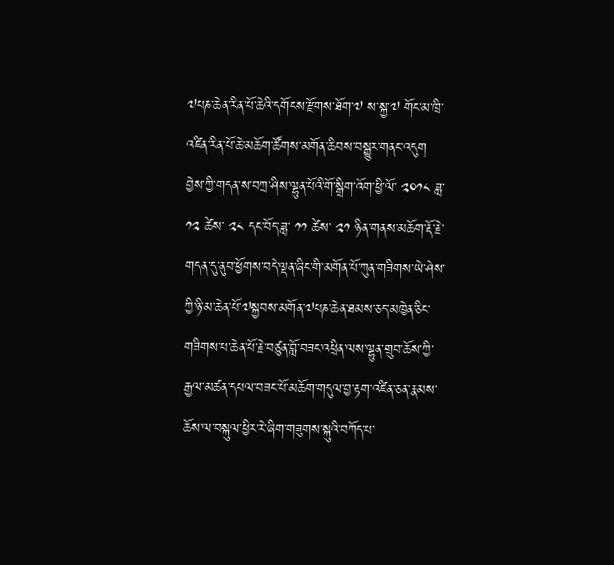༧པཎ་ཆེན་རིན་པོ་ཆེའི་དགོངས་རྫོགས་ཐོག་༧ ས་སྐྱ་༧ གོང་མ་ཁྲི་འཛིན་རིན་པོ་ཆེ་མཆོག་ཚོགས་མགོན་ཆིབས་བསྒྱུར་གནང་འདུག
བྱེས་ཀྱི་གདན་ས་བཀྲ་ཤིས་ལྷུན་པོའི་གོ་སྒྲིག་འོག་ཕྱི་ལོ་ ༢༠༡༨ ཟླ་ ༡༢ ཚེས་ ༢༨ དང་བོད་ཟླ་ ༡༡ ཚེས་ ༢༡ ཉིན་གནས་མཆོག་རྡོ་རྗེ་གདན་དུ་ནུབ་ཕྱོགས་བདེ་ལྡན་ཞིང་གི་མགོན་པོ་ཀུན་གཟིགས་ཡེ་ཤེས་ཀྱི་ཉི་མ་ཆེན་པོ་༧སྐྱབས་མགོན་༧པཎ་ཆེན་ཐམས་ཅད་མཁྱེན་ཅིང་གཟིགས་པ་ཆེན་པོ་རྗེ་བཙུན་བློ་བཟང་འཕྲིན་ལས་ལྷུན་གྲུབ་ཆོས་ཀྱི་རྒྱལ་མཚན་དཔལ་བཟང་པོ་མཆོག་གདུལ་བྱ་རྟག་འཛིན་ཅན་རྣམས་ཆོས་ལ་བསྐུལ་ཕྱིར་རེ་ཞིག་གཟུགས་སྐུའི་བཀོད་པ་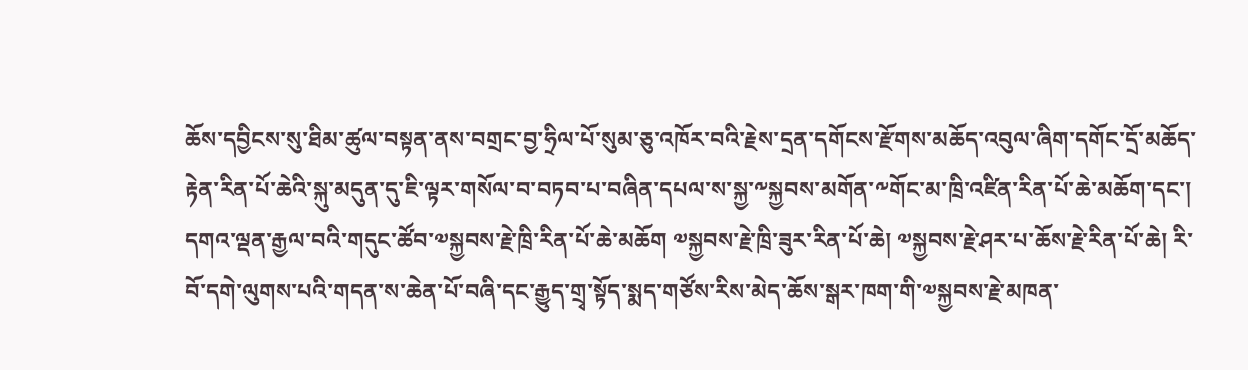ཆོས་དབྱིངས་སུ་ཐིམ་ཚུལ་བསྟན་ནས་བགྲང་བྱ་ཧྲིལ་པོ་སུམ་ཅུ་འཁོར་བའི་རྗེས་དྲན་དགོངས་རྫོགས་མཆོད་འབུལ་ཞིག་དགོང་དྲོ་མཆོད་རྟེན་རིན་པོ་ཆེའི་སྐུ་མདུན་དུ་ཇི་ལྟར་གསོལ་བ་བཏབ་པ་བཞིན་དཔལ་ས་སྐྱ་༸སྐྱབས་མགོན་༸གོང་མ་ཁྲི་འཛིན་རིན་པོ་ཆེ་མཆོག་དང་། དགའ་ལྡན་རྒྱལ་བའི་གདུང་ཚོབ་༧སྐྱབས་རྗེ་ཁྲི་རིན་པོ་ཆེ་མཆོག ༧སྐྱབས་རྗེ་ཁྲི་ཟུར་རིན་པོ་ཆེ། ༧སྐྱབས་རྗེ་ཤར་པ་ཆོས་རྗེ་རིན་པོ་ཆེ། རི་བོ་དགེ་ལུགས་པའི་གདན་ས་ཆེན་པོ་བཞི་དང་རྒྱུད་གྲྭ་སྟོད་སྨད་གཙོས་རིས་མེད་ཆོས་སྒར་ཁག་གི་༧སྐྱབས་རྗེ་མཁན་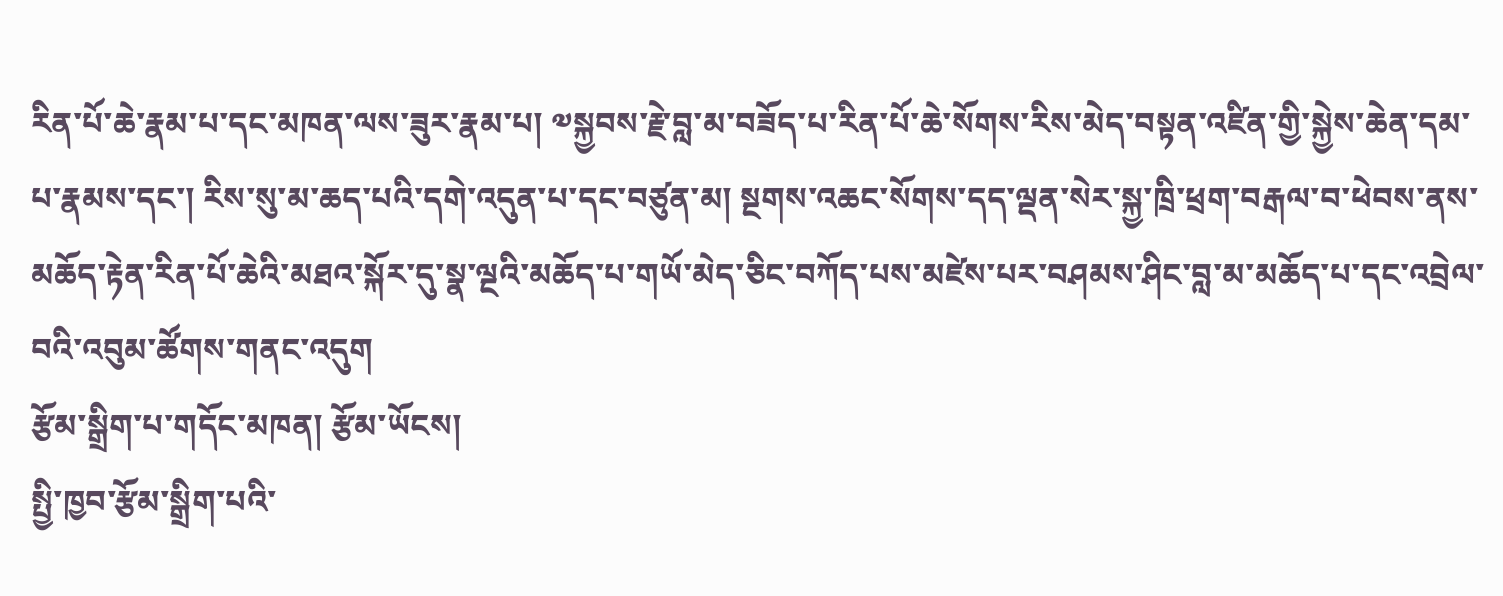རིན་པོ་ཆེ་རྣམ་པ་དང་མཁན་ལས་ཟུར་རྣམ་པ། ༧སྐྱབས་རྗེ་བླ་མ་བཟོད་པ་རིན་པོ་ཆེ་སོགས་རིས་མེད་བསྟན་འཛིན་གྱི་སྐྱེས་ཆེན་དམ་པ་རྣམས་དང་། རིས་སུ་མ་ཆད་པའི་དགེ་འདུན་པ་དང་བཙུན་མ། སྔགས་འཆང་སོགས་དད་ལྡན་སེར་སྐྱ་ཁྲི་ཕྲག་བརྒལ་བ་ཕེབས་ནས་མཆོད་རྟེན་རིན་པོ་ཆེའི་མཐའ་སྐོར་དུ་སྣ་ལྔའི་མཆོད་པ་གཡོ་མེད་ཅིང་བཀོད་པས་མཛེས་པར་བཤམས་ཤིང་བླ་མ་མཆོད་པ་དང་འབྲེལ་བའི་འབུམ་ཚོགས་གནང་འདུག
རྩོམ་སྒྲིག་པ་གདོང་མཁན། རྩོམ་ཡོངས།
སྤྱི་ཁྱབ་རྩོམ་སྒྲིག་པའི་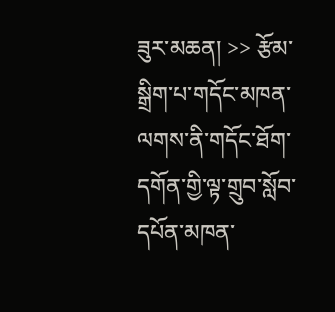ཟུར་མཆན། >> རྩོམ་སྒྲིག་པ་གདོང་མཁན་ལགས་ནི་གདོང་ཐོག་དགོན་གྱི་ལྟ་གྲུབ་སློབ་དཔོན་མཁན་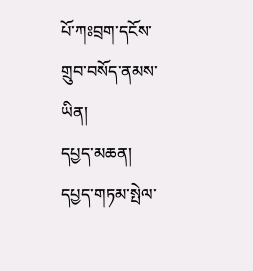པོ་ཀཿབྲག་དངོས་གྲུབ་བསོད་ནམས་ཡིན།
དཔྱད་མཆན།
དཔྱད་གཏམ་སྤེལ་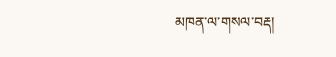མཁན་ལ་གསལ་བརྡ།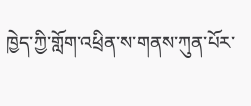ཁྱེད་ཀྱི་གློག་འཕྲིན་ས་གནས་ཀུན་པོར་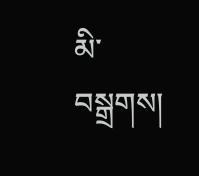མི་བསྒྲགས།